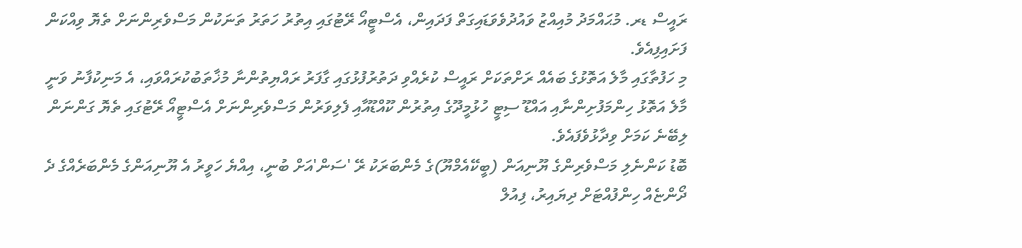ރައީސް ޑރ. މުޙައްމަދު މުއިއްޒު ވައުދުވެވަޑައިގަތް ފަދައިން، އެސްޓީއޯ ރޭޓުގައި އިތުރު ހަތަރު ތަނަކުން މަސްވެރިންނަށް ތެޔޮ ވިއްކަން ފަށައިފިއެވެ.
މި ހަފުތާގައި މާލެ އަތޮޅުގެ ބައެއް ރަށްތަކަށް ރައީސް ކުރެއްވި ދަތުރުފުޅުގައި ގާފަރު ރައްޔިތުންނާ މުޚާތަބުކުރައްވައި، އެ މަނިކުފާނު ވަނީ މާލެ އަތޮޅު ހިންމަފުށިންނާއި އައްޑޫ ސިޓީ ހުޅުމީދޫގެ އިތުރުން ކޫއްޑޫއާއި ފެލިވަރުން މަސްވެރިންނަށް އެސްޓީއޯ ރޭޓުގައި ތެޔޮ ގަންނަން ލިބޭނެ ކަމަށް ވިދާޅުވެފައެވެ.
ބޮޑު ކަންނެލި މަސްވެރިންގެ ޔޫނިއަން (ބީކޭއެމްޔޫ)ގެ މެންބަރަކު ރޭ 'ސަން'އަށް ބުނީ، އިއްޔެ ހަވީރު އެ ޔޫނިއަންގެ މެންބަރެއްގެ ދެ ދޯންޏެއް ހިންފުއްޓަށް ދިޔައިރު، ފިއުލް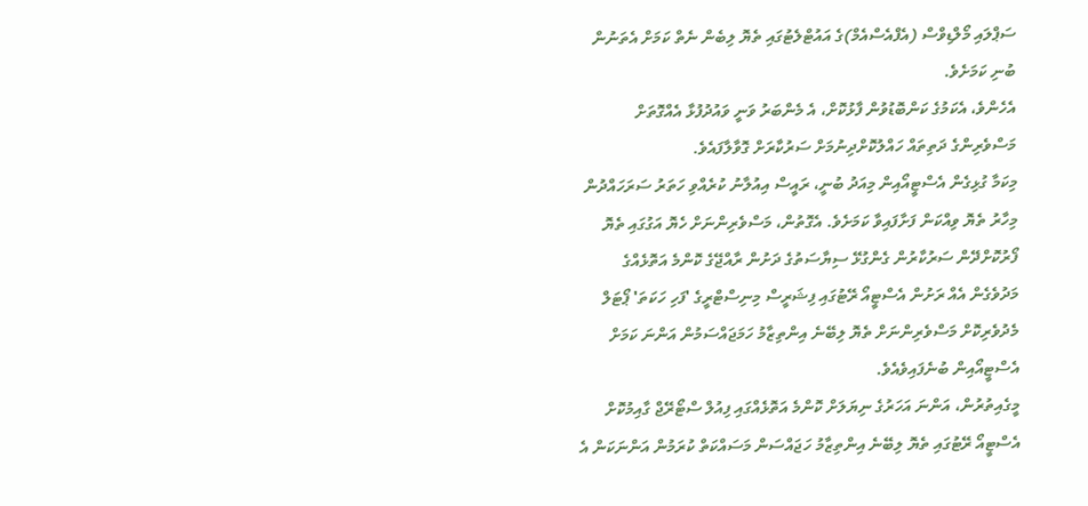ސަޕްލައި މޯލްޑިވްސް (އެފްއެސްއެމް)ގެ އައުޓްލެޓުގައި ތެޔޮ ލިބެން ނެތް ކަމަށް އެތަނުން ބުނި ކަމަށެވެ.
އެހެންވެ، އެކަމުގެ ކަންބޮޑުވުން ފާޅުކޮށް، އެ މެންބަރު ވަނީ ވައުދުފުޅާ އެއްގޮތަށް މަސްވެރިންގެ ދަތިތައް ހައްލުކޮށްދިނުމަށް ސަރުކާރަށް ގޮވާލާފައެވެ.
މިކަމާ ގުޅިގެން އެސްޓީއޯއިން މިއަދު ބުނީ، ރައީސް އިއުލާނު ކުރެއްވި ހަތަރު ސަރަހައްދުން މިހާރު ތެޔޮ ވިއްކަން ފަށާފައިވާ ކަމަށެވެ. އެގޮތުން، މަސްވެރިންނަށް ހެޔޮ އަގުގައި ތެޔޮ ފޯރުކޮށްދޭން ސަރުކާރުން ގެންގުޅޭ ސިޔާސަތުގެ ދަށުން ރާއްޖޭގެ ކޮންމެ އަތޮޅެއްގެ މަދުވެގެން އެއް ރަށުން އެސްޓީއޯ ރޭޓުގައި ފިޝަރީސް މިނިސްޓްރީގެ 'ފަހި ހަކަތަ' ޕޯޓަލް މެދުވެރިކޮށް މަސްވެރިންނަށް ތެޔޮ ލިބޭނެ އިންތިޒާމު ހަމަޖައްސަމުން އަންނަ ކަމަށް އެސްޓީއޯއިން ބުނެފައިވެއެވެ.
މީގެއިތުރުން، އަންނަ އަހަރުގެ ނިޔަލަށް ކޮންމެ އަތޮޅެއްގައި ފިއުލް ސްޓޯރޭޖް ގާއިމުކޮށް އެސްޓީއޯ ރޭޓުގައި ތެޔޮ ލިބޭނެ އިންތިޒާމު ހަޖައްސަން މަސައްކަތް ކުރަމުން އަންނަކަން އެ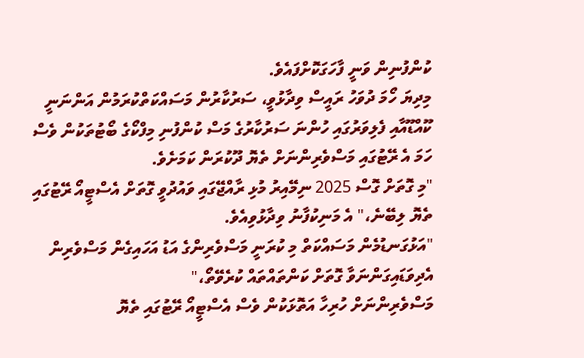ކުންފުނިން ވަނީ ފާހަގަކޮށްފައެވެ.
މިދިޔަ ހޯމަ ދުވަހު ރައީސް ވިދާޅުވީ، ސަރުކާރުން މަސައްކަތްކުރަމުން އަންނަނީ ކޫއްޑޫއާއި ފެލިވަރުގައި ހުންނަ ސަރުކާރުގެ މަސް ކުންފުނި މިފްކޯގެ ބޯޓުތަކުން ވެސް ހަމަ އެ ރޭޓުގައި މަސްވެރިންނަށް ތެޔޮ ދޫކުރަން ކަމަށެވެ.
"މި ގޮތަށް ގޮސް 2025 ނިމޭއިރު މުޅި ރާއްޖޭގައި ވައުދުވީ ގޮތަށް އެސްޓީއޯ ރޭޓުގައި ތެޔޮ ލިބޭނެ،" އެ މަނިކުފާނު ވިދާޅުވިއެވެ.
"އަޅުގަނޑުމެން މަސައްކަތް މި ކުރަނީ މަސްވެރިންގެ އަޑު އަހައިގެން މަސްވެރިން އެދިވަޑައިގަންނަވާ ގޮތަށް ކަންތައްތައް ކުރެވޭތޯ،"
މަސްވެރިންނަށް ހުރިހާ އަތޮޅަކުން ވެސް އެސްޓީއޯ ރޭޓުގައި ތެޔޮ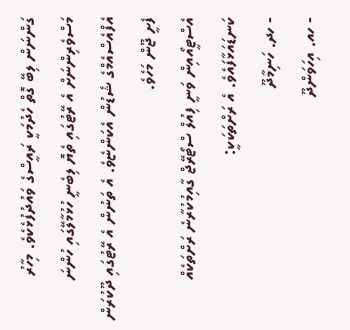ގަންނަން ލިބޭ ގޮތް ހެދުމަކީ ރައީސްގެ ވައުދުފުޅެކެވެ. މިހާރު މަސްވެރިންނަށް އެ ރޭޓުގައި ތެޔޮ ލިބެނީ ހުޅުމާލޭގައި ހުންނަ އެފްއެސްއެމްގެ ޝެޑުން އެކަންޏެވެ. އެ ތަނުން އެ ރޭޓުގައި ދޫކުރަން ފެށީ ޖޫން މަހެވެ.
އެސްޓީއޯއިން ވަނީ ފިއުލް ސްޓޯރޭޖް ގާއިމުކުރާނެ ރަށްތަކެއް ކަނޑައަޅާފައެވެ. އެ ރަށްތަކަކީ:
- ހދ. ހަނިމާދޫ
- ހއ. އިހަވަންދޫ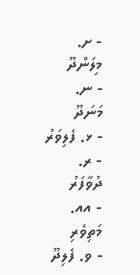- ށ. މިލަންދޫ
- ނ. މަނަދޫ
- ޅ. ފެލިވަރު
- ރ. ދުވާފަރު
- އއ. މަތިވެރި
- ވ. ފެލިދޫ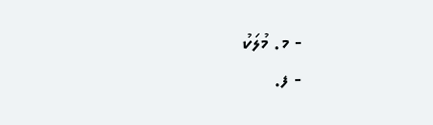- މ. މުލަކު
- ފ.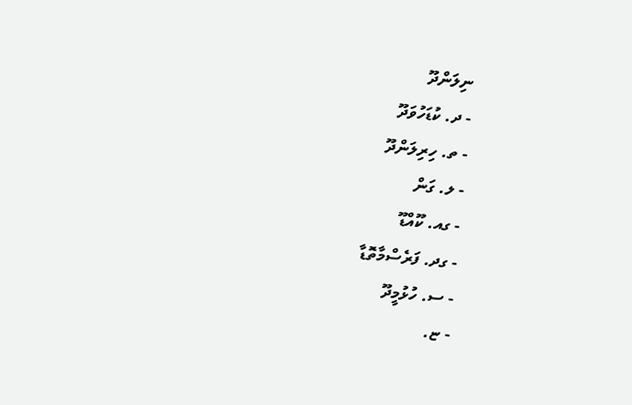ނިލަންދޫ
- ދ. ކުޑަހުވަދޫ
- ތ. ހިރިލަންދޫ
- ލ. ގަން
- ގއ. ކޫއްޑޫ
- ގދ. ފަރެސްމާތޮޑާ
- ސ. ހުޅުމީދޫ
- ޏ.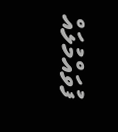ފުވައްމުލައް